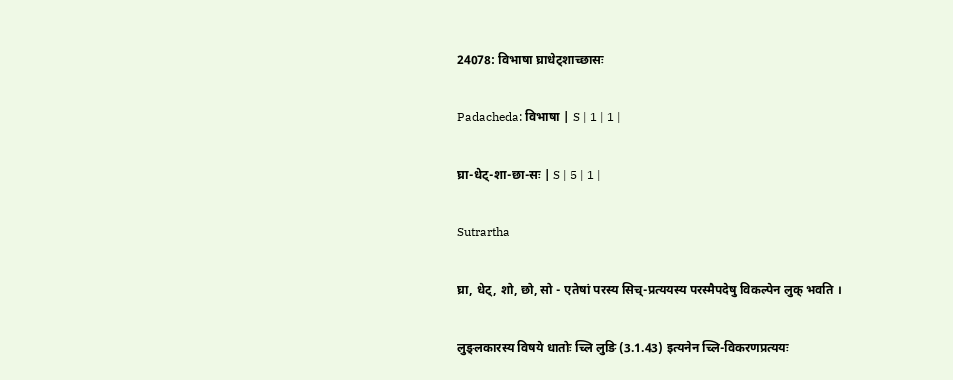24078: विभाषा घ्राधेट्शाच्छासः

Padacheda: विभाषा | S | 1 | 1 |

घ्रा-धेट्-शा-छा-सः | S | 5 | 1 |

Sutrartha

घ्रा, धेट्, शो, छो, सो - एतेषां परस्य सिच्-प्रत्ययस्य परस्मैपदेषु विकल्पेन लुक् भवति ।

लुङ्लकारस्य विषये धातोः च्लि लुङि (3.1.43) इत्यनेन च्लि-विकरणप्रत्ययः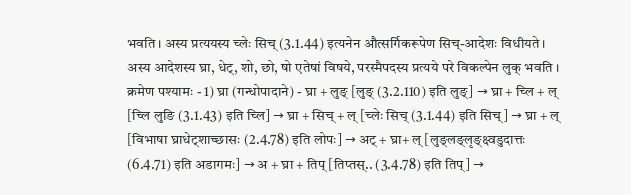भवति । अस्य प्रत्ययस्य च्लेः सिच् (3.1.44) इत्यनेन औत्सर्गिकरूपेण सिच्-आदेशः विधीयते । अस्य आदेशस्य घ्रा, धेट्, शो, छो, षो एतेषां विषये, परस्मैपदस्य प्रत्यये परे विकल्पेन लुक् भवति । क्रमेण पश्यामः - 1) घ्रा (गन्धोपादाने) - घ्रा + लुङ् [लुङ् (3.2.110) इति लुङ्] → घ्रा + च्लि + ल् [च्लि लुङि (3.1.43) इति च्लि] → घ्रा + सिच् + ल् [च्लेः सिच् (3.1.44) इति सिच्] → घ्रा + ल् [विभाषा घ्राधेट्शाच्छासः (2.4.78) इति लोपः] → अट् + घ्रा+ ल् [लुङ्लङ्लृङ्क्ष्वडुदात्तः (6.4.71) इति अडागमः] → अ + घ्रा + तिप् [तिप्तस्.. (3.4.78) इति तिप्] →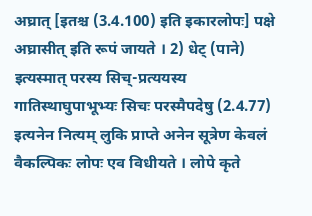अघ्रात् [इतश्च (3.4.100) इति इकारलोपः] पक्षे अघ्रासीत् इति रूपं जायते । 2) धेट् (पाने) इत्यस्मात् परस्य सिच्-प्रत्ययस्य गातिस्थाघुपाभूभ्यः सिचः परस्मैपदेषु (2.4.77) इत्यनेन नित्यम् लुकि प्राप्ते अनेन सूत्रेण केवलं वैकल्पिकः लोपः एव विधीयते । लोपे कृते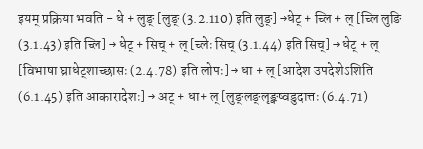इयम् प्रक्रिया भवति - धे + लुङ् [लुङ् (3.2.110) इति लुङ्] →धेट् + च्लि + ल् [च्लि लुङि (3.1.43) इति च्लि] → धेट् + सिच् + ल् [च्लेः सिच् (3.1.44) इति सिच्] → धेट् + ल् [विभाषा घ्राधेट्शाच्छासः (2.4.78) इति लोपः] → धा + ल् [आदेश उपदेशेऽशिति (6.1.45) इति आकारादेशः] → अट् + धा+ ल् [लुङ्लङ्लृङ्क्ष्वडुदात्तः (6.4.71)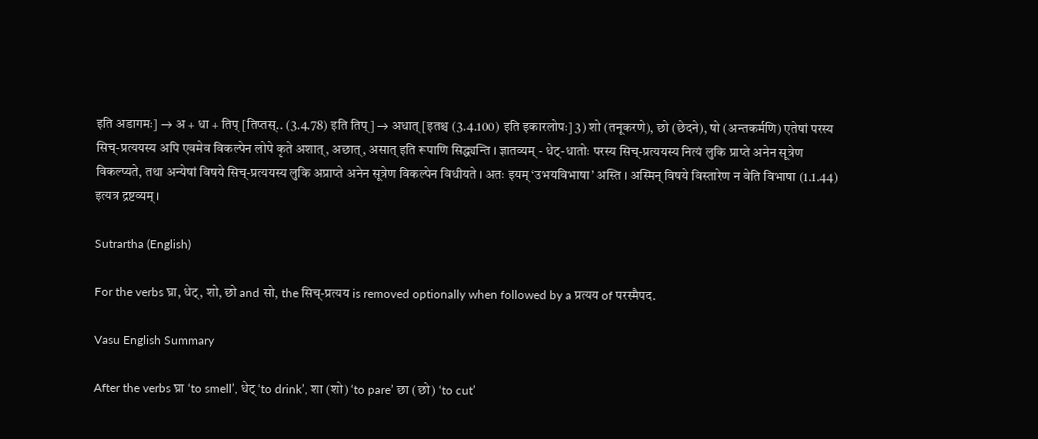इति अडागमः] → अ + धा + तिप् [तिप्तस्.. (3.4.78) इति तिप्] → अधात् [इतश्च (3.4.100) इति इकारलोपः] 3) शो (तनूकरणे), छो (छेदने), षो (अन्तकर्मणि) एतेषां परस्य सिच्-प्रत्ययस्य अपि एवमेव विकल्पेन लोपे कृते अशात्, अछात्, असात् इति रूपाणि सिद्ध्यन्ति । ज्ञातव्यम् - धेट्-धातोः परस्य सिच्-प्रत्ययस्य नित्यं लुकि प्राप्ते अनेन सूत्रेण विकल्प्यते, तथा अन्येषां विषये सिच्-प्रत्ययस्य लुकि अप्राप्ते अनेन सूत्रेण विकल्पेन विधीयते । अतः इयम् ‘उभयविभाषा’ अस्ति । अस्मिन् विषये विस्तारेण न वेति विभाषा (1.1.44) इत्यत्र द्रष्टव्यम् ।

Sutrartha (English)

For the verbs घ्रा, धेट्, शो, छो and सो, the सिच्-प्रत्यय is removed optionally when followed by a प्रत्यय of परस्मैपद.

Vasu English Summary

After the verbs घ्रा ‘to smell’, धेट् ‘to drink’, शा (शो) ‘to pare’ छा (छो) ‘to cut’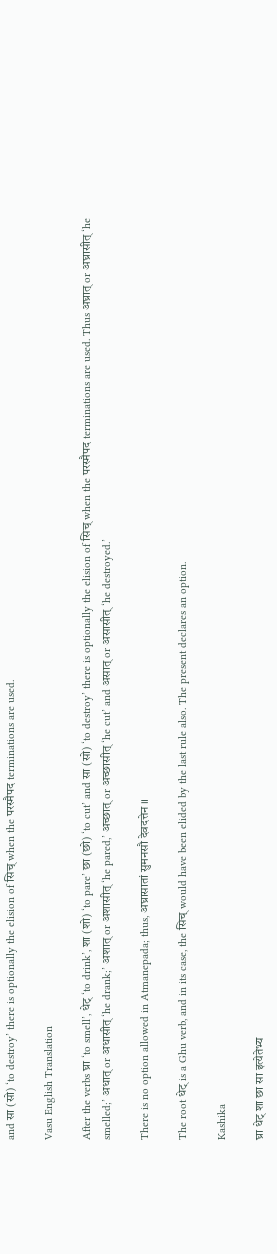and सा (सो) ‘to destroy’ there is optionally the elision of सिच् when the परस्मैपद terminations are used.

Vasu English Translation

After the verbs घ्रा ‘to smell’, धेट् ‘to drink’, शा (शो) ‘to pare’ छा (छो) ‘to cut’ and सा (सो) ‘to destroy’ there is optionally the elision of सिच् when the परस्मैपद terminations are used. Thus अघ्रात् or अघ्रासीत् ‘he smelled;’ अधात् or अधासीत् ‘he drank;’ अशात् or अशासीत् ‘he pared,’ अच्छात् or अच्छासीत् ‘he cut’ and असात् or असासीत् ‘he destroyed.’

There is no option allowed in Atmanepada; thus, अघ्रासातां सुमनसौ देवदत्तेन ॥

The root धेट् is a Ghu verb, and in its case, the सिच् would have been elided by the last rule also. The present declares an option.

Kashika

घ्रा धेट् शा छा सा इत्येतेभ्य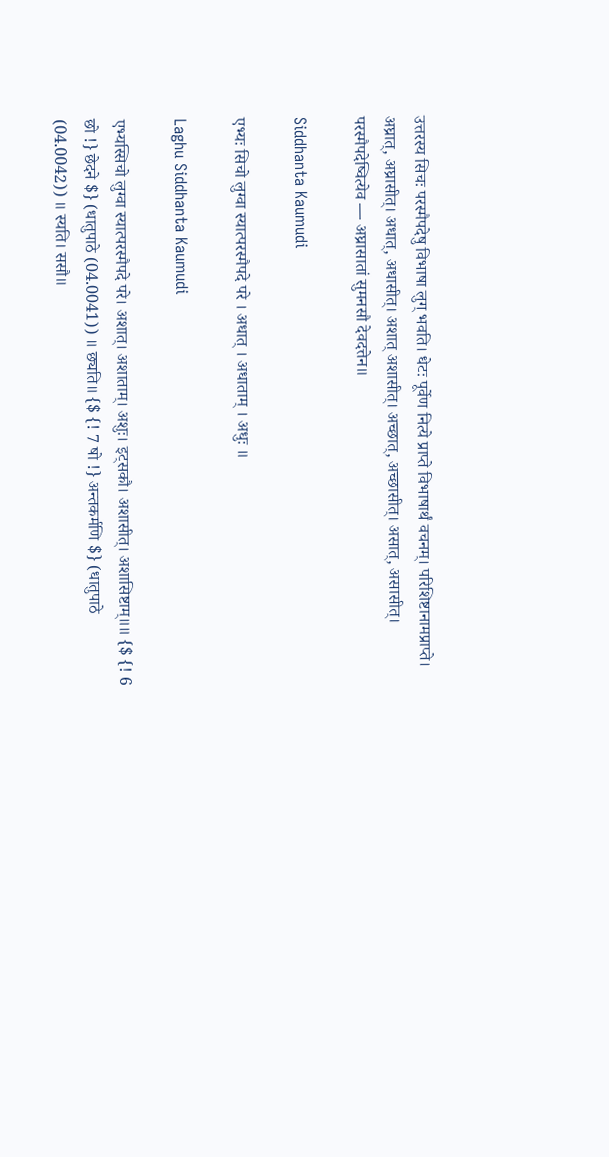उत्तरस्य सिचः परस्मैपदेषु विभाषा लुग् भवति। धेटः पूर्वेण नित्ये प्राप्ते विभाषार्थं वचनम्। परिशिष्टानामप्राप्ते। अघ्रात्, अघ्रासीत्। अधात्, अधासीत्। अशात् अशासीत्। अच्छात्, अच्छासीत्। असात्, असासीत्। परस्मैपदेष्वित्येव — अघ्रासातां सुमनसौ देवदत्तेन॥

Siddhanta Kaumudi

एभ्यः सिचो लुग्वा स्यात्परस्मैपदे परे । अधात् । अधाताम् । अधुः ॥

Laghu Siddhanta Kaumudi

एभ्यस्सिचो लुग्वा स्यात्परस्मैपदे परे। अशात्। अशाताम्। अशुः। इट्सकौ। अशासीत्। अशासिष्टाम्॥॥ {$ {! 6 छो !} छेदने $} (धातुपाठे (04.0041)) ॥ छ्यति॥ {$ {! 7 षो !} अन्तकर्मणि $} (धातुपाठे (04.0042)) ॥ स्यति। ससौ॥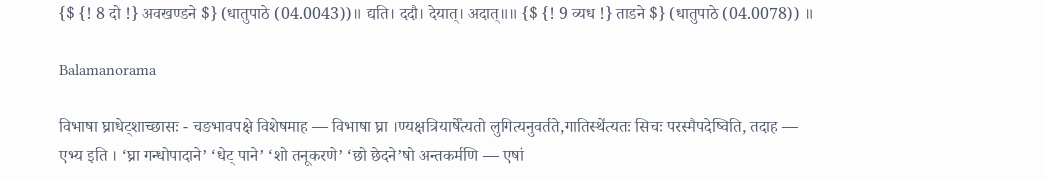{$ {! 8 दो !} अवखण्डने $} (धातुपाठे (04.0043))॥ द्यति। ददौ। देयात्। अदात्॥॥ {$ {! 9 व्यध !} ताडने $} (धातुपाठे (04.0078)) ॥

Balamanorama

विभाषा घ्राधेट्शाच्छासः - चङभावपक्षे विशेषमाह — विभाषा घ्रा ।ण्यक्षत्रियार्षे॑त्यतो लुगित्यनुवर्तते,गातिस्थे॑त्यतः सिचः परस्मैपदेष्विति, तदाह — एभ्य इति । ‘घ्रा गन्धोपादाने’ ‘धेट् पाने’ ‘शो तनूकरणे’ ‘छो छेदने’षो अन्तकर्मणि — एषां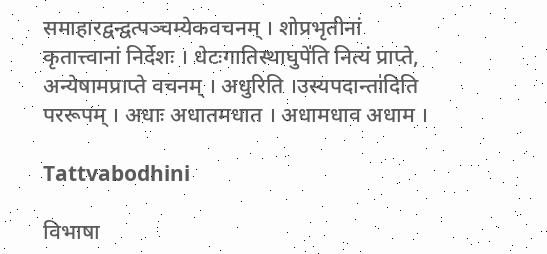समाहारद्वन्द्वत्पञ्चम्येकवचनम् । शोप्रभृतीनां कृतात्त्वानां निर्देशः । धेटःगातिस्थाघुपे॑ति नित्यं प्राप्ते, अन्येषामप्राप्ते वचनम् । अधुरिति ।उस्यपदान्ता॑दिति पररूपम् । अधाः अधातमधात । अधामधाव अधाम ।

Tattvabodhini

विभाषा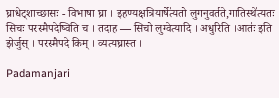घ्राधेट्शाच्छासः - विभाषा घ्रा । इहण्यक्षत्रियार्षे॑त्यतो लुगनुवर्तते,गातिस्थे॑त्यतः सिचः परस्मैपदेष्विति च । तदाह — सिचो लुग्वेत्यादि । अधुरिति ।आतः॑ इति झेर्जुस् । परस्मैपदे किम् । व्यत्यघ्रास्त ।

Padamanjari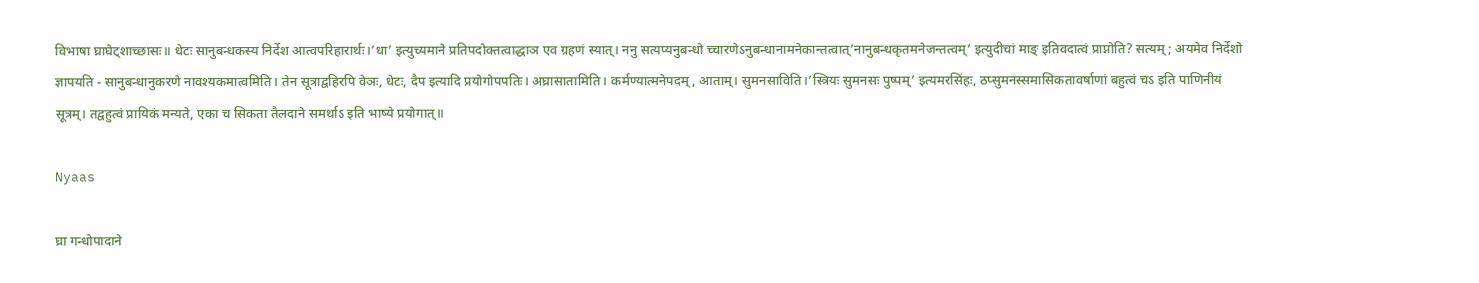विभाषा घ्राघेट्शाच्छासः॥ धेटः सानुबन्धकस्य निर्देश आत्वपरिहारार्थः।’धा’ इत्युच्यमाने प्रतिपदोक्तत्वाद्धाञ एव ग्रहणं स्यात्। ननु सत्यप्यनुबन्धो च्चारणेऽनुबन्धानामनेकान्तत्वात्’नानुबन्धकृतमनेजन्तत्वम्’ इत्युदीचां माङ् इतिवदात्वं प्राप्नोति? सत्यम्; अयमेव निर्देशो ज्ञापयति - सानुबन्धानुकरणे नावश्यकमात्वमिति। तेन सूत्राद्वहिरपि वेञः, धेटः, दैप इत्यादि प्रयोगोपपतिः। अघ्रासातामिति। कर्मण्यात्मनेपदम्, आताम्। सुमनसाविति।’स्त्रियः सुमनसः पुष्पम्’ इत्यमरसिंहः, ठप्सुमनस्समासिकतावर्षाणां बहुत्वं चऽ इति पाणिनीयं सूत्रम्। तद्वहुत्वं प्रायिकं मन्यते, एका च सिकता तैलदाने समर्थाऽ इति भाष्ये प्रयोगात्॥

Nyaas

घ्रा गन्धोपादाने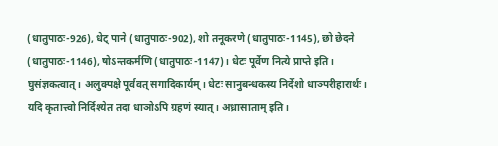(धातुपाठः-926), धेट् पाने (धातुपाठः-902), शो तनूकरणे (धातुपाठः-1145), छो छेदने (धातुपाठः-1146), षोऽन्तकर्मणि (धातुपाठः-1147)। धेटः पूर्वेण नित्ये प्राप्ते इति। घुसंज्ञकत्वात्। अलुक्पक्षे पूर्ववत् सगादिकार्यम्। धेटः सानुबन्धकस्य निर्देशो धाञ्परीहारार्थः। यदि कृतात्त्वो निर्दिश्येत तदा धाञोऽपि ग्रहणं स्यात्। अध्रासाताम् इति।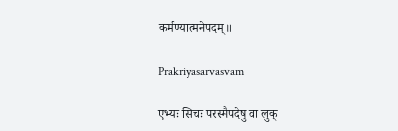कर्मण्यात्मनेपदम्॥

Prakriyasarvasvam

एभ्यः सिचः परस्मैपदेषु वा लुक्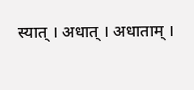स्यात् । अधात् । अधाताम् ।